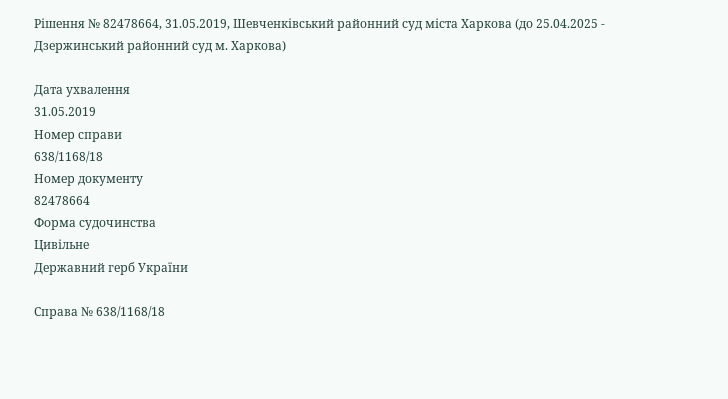Рішення № 82478664, 31.05.2019, Шевченківський районний суд міста Харкова (до 25.04.2025 - Дзержинський районний суд м. Харкова)

Дата ухвалення
31.05.2019
Номер справи
638/1168/18
Номер документу
82478664
Форма судочинства
Цивільне
Державний герб України

Справа № 638/1168/18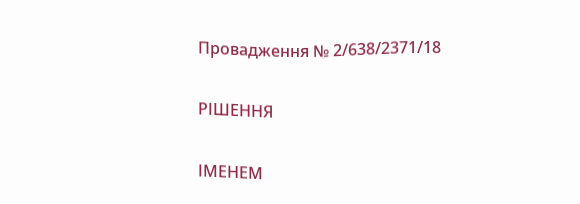Провадження № 2/638/2371/18

РІШЕННЯ

ІМЕНЕМ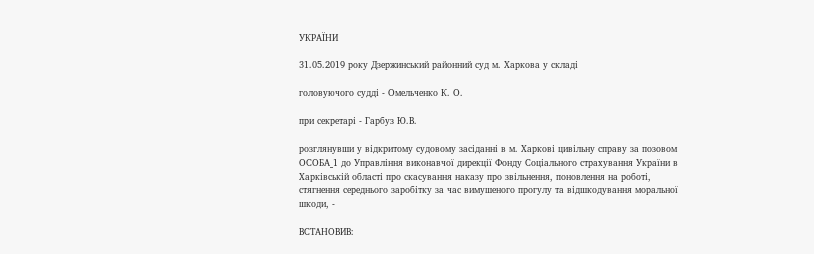УКРАЇНИ

31.05.2019 року Дзержинський районний суд м. Харкова у складі

головуючого судді - Омельченко К. О.

при секретарі - Гарбуз Ю.В.

розглянувши у відкритому судовому засіданні в м. Харкові цивільну справу за позовом ОСОБА_1 до Управління виконавчої дирекції Фонду Соціального страхування України в Харківській області про скасування наказу про звільнення, поновлення на роботі, стягнення середнього заробітку за час вимушеного прогулу та відшкодування моральної шкоди, -

ВСТАНОВИВ: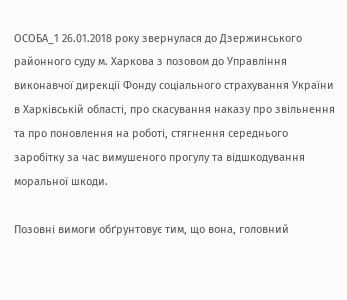ОСОБА_1 26.01.2018 року звернулася до Дзержинського районного суду м. Харкова з позовом до Управління виконавчої дирекції Фонду соціального страхування України в Харківській області, про скасування наказу про звільнення та про поновлення на роботі, стягнення середнього заробітку за час вимушеного прогулу та відшкодування моральної шкоди.

Позовні вимоги обґрунтовує тим, що вона, головний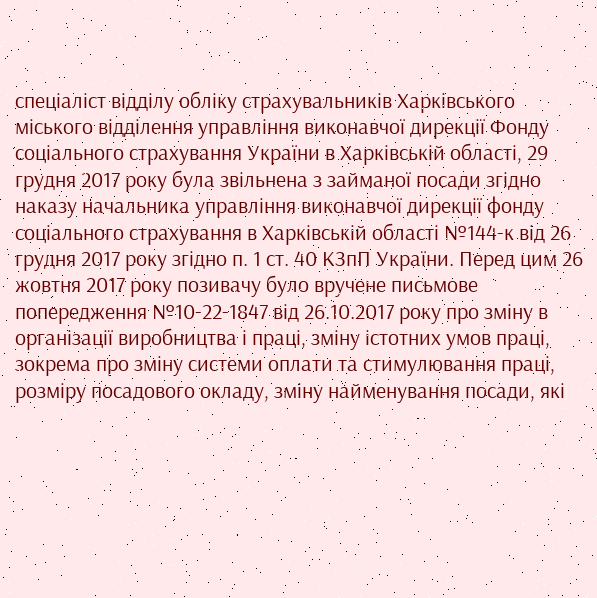спеціаліст відділу обліку страхувальників Харківського міського відділення управління виконавчої дирекції Фонду соціального страхування України в Харківській області, 29 грудня 2017 року була звільнена з займаної посади згідно наказу начальника управління виконавчої дирекції фонду соціального страхування в Харківській області №144-к від 26 грудня 2017 року згідно п. 1 ст. 40 КЗпП України. Перед цим 26 жовтня 2017 року позивачу було вручене письмове попередження №10-22-1847 від 26.10.2017 року про зміну в організації виробництва і праці, зміну істотних умов праці, зокрема про зміну системи оплати та стимулювання праці, розміру посадового окладу, зміну найменування посади, які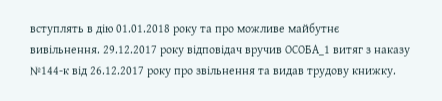вступлять в дію 01.01.2018 року та про можливе майбутнє вивільнення. 29.12.2017 року відповідач вручив ОСОБА_1 витяг з наказу №144-к від 26.12.2017 року про звільнення та видав трудову книжку.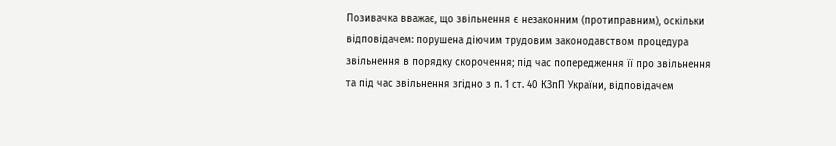Позивачка вважає, що звільнення є незаконним (протиправним), оскільки відповідачем: порушена діючим трудовим законодавством процедура звільнення в порядку скорочення; під час попередження її про звільнення та під час звільнення згідно з п. 1 ст. 40 КЗпП України, відповідачем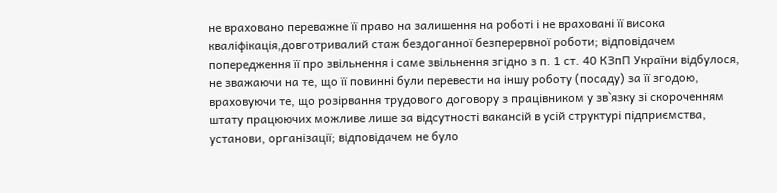не враховано переважне її право на залишення на роботі і не враховані її висока кваліфікація,довготривалий стаж бездоганної безперервної роботи; відповідачем попередження її про звільнення і саме звільнення згідно з п. 1 ст. 40 КЗпП України відбулося, не зважаючи на те, що її повинні були перевести на іншу роботу (посаду) за її згодою, враховуючи те, що розірвання трудового договору з працівником у зв`язку зі скороченням штату працюючих можливе лише за відсутності вакансій в усій структурі підприємства, установи, організації; відповідачем не було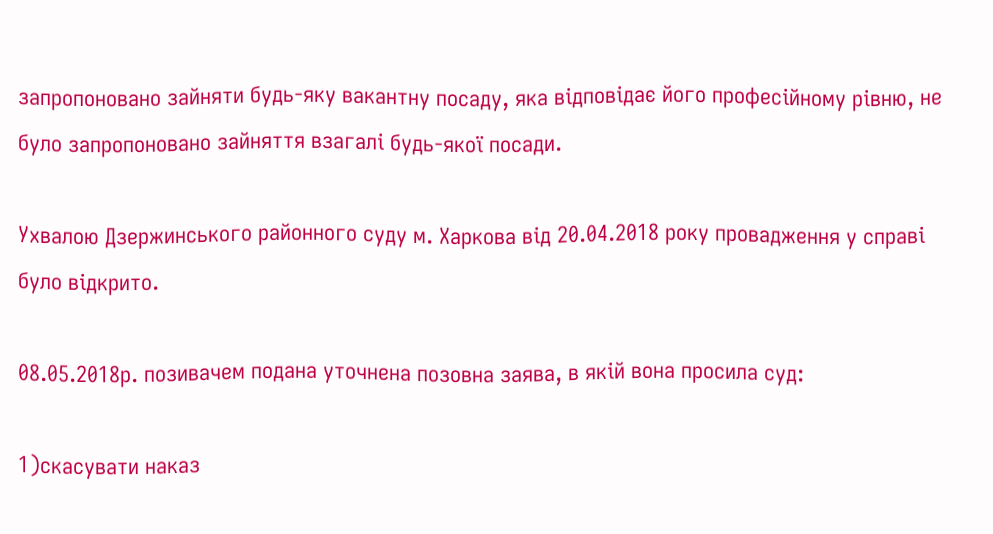запропоновано зайняти будь-яку вакантну посаду, яка відповідає його професійному рівню, не було запропоновано зайняття взагалі будь-якої посади.

Ухвалою Дзержинського районного суду м. Харкова від 20.04.2018 року провадження у справі було відкрито.

08.05.2018р. позивачем подана уточнена позовна заява, в якій вона просила суд:

1)скасувати наказ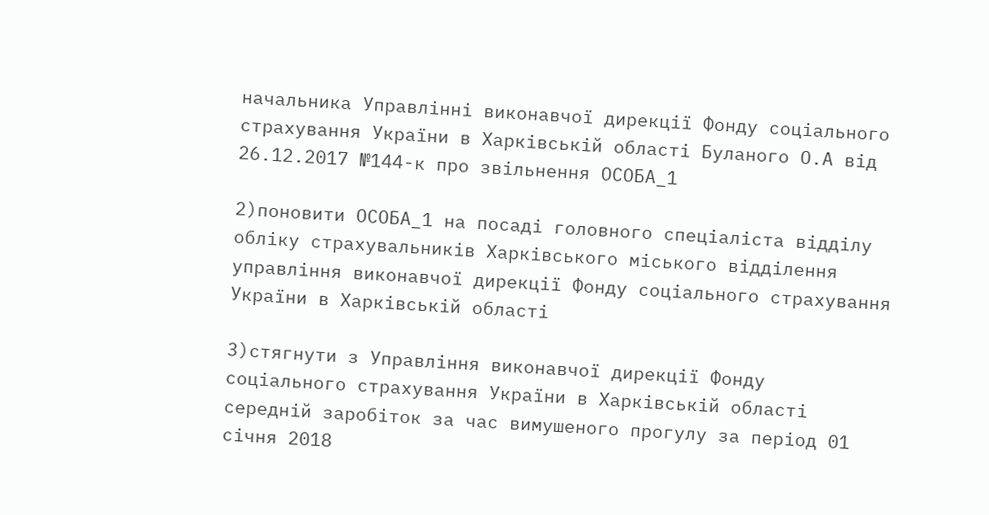начальника Управлінні виконавчої дирекції Фонду соціального страхування України в Харківській області Буланого О.А від 26.12.2017 №144-к про звільнення ОСОБА_1

2)поновити ОСОБА_1 на посаді головного спеціаліста відділу обліку страхувальників Харківського міського відділення управління виконавчої дирекції Фонду соціального страхування України в Харківській області

3)стягнути з Управління виконавчої дирекції Фонду соціального страхування України в Харківській області середній заробіток за час вимушеного прогулу за період 01 січня 2018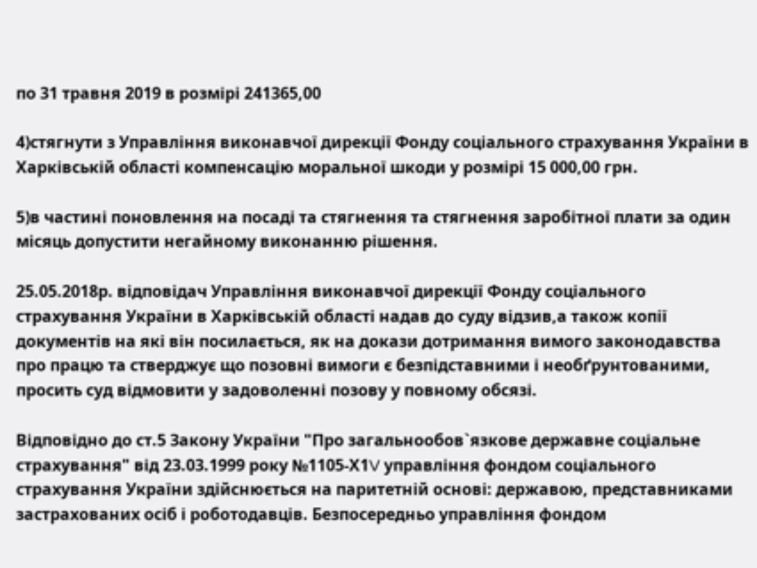по 31 травня 2019 в розмірі 241365,00

4)стягнути з Управління виконавчої дирекції Фонду соціального страхування України в Харківській області компенсацію моральної шкоди у розмірі 15 000,00 грн.

5)в частині поновлення на посаді та стягнення та стягнення заробітної плати за один місяць допустити негайному виконанню рішення.

25.05.2018р. відповідач Управління виконавчої дирекції Фонду соціального страхування України в Харківській області надав до суду відзив,а також копії документів на які він посилається, як на докази дотримання вимого законодавства про працю та стверджує що позовні вимоги є безпідставними і необґрунтованими, просить суд відмовити у задоволенні позову у повному обсязі.

Відповідно до ст.5 Закону України "Про загальнообов`язкове державне соціальне страхування" від 23.03.1999 року №1105-Х1V управління фондом соціального страхування України здійснюється на паритетній основі: державою, представниками застрахованих осіб і роботодавців. Безпосередньо управління фондом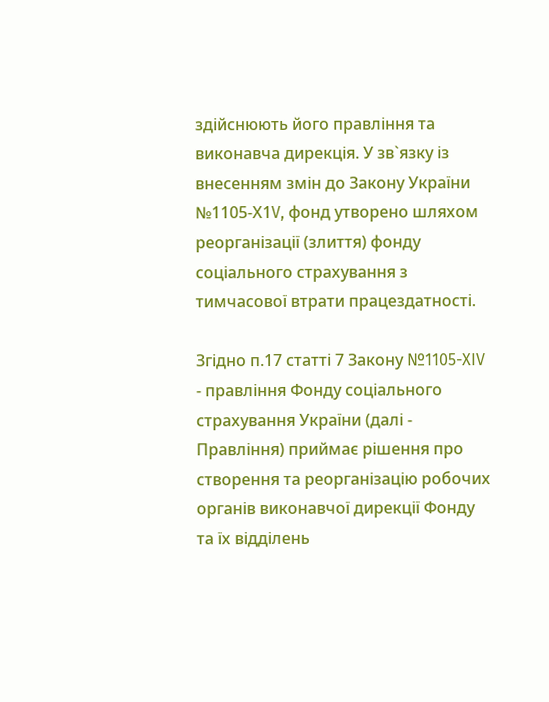здійснюють його правління та виконавча дирекція. У зв`язку із внесенням змін до Закону України №1105-Х1V, фонд утворено шляхом реорганізації (злиття) фонду соціального страхування з тимчасової втрати працездатності.

Згідно п.17 статті 7 Закону №1105-XIV - правління Фонду соціального страхування України (далі - Правління) приймає рішення про створення та реорганізацію робочих органів виконавчої дирекції Фонду та їх відділень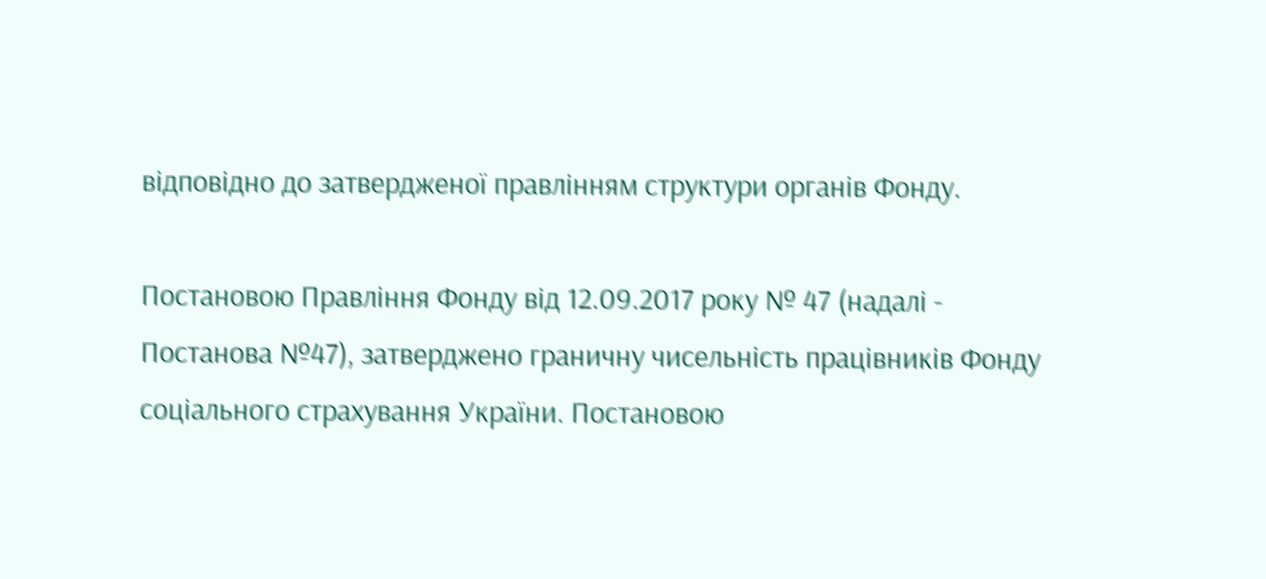відповідно до затвердженої правлінням структури органів Фонду.

Постановою Правління Фонду від 12.09.2017 року № 47 (надалі - Постанова №47), затверджено граничну чисельність працівників Фонду соціального страхування України. Постановою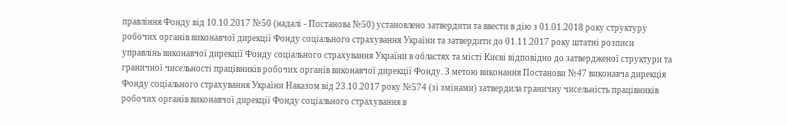правління Фонду від 10.10.2017 №50 (надалі - Постанова №50) установлено затвердити та ввести в дію з 01.01.2018 року структуру робочих органів виконавчої дирекції Фонду соціального страхування України та затвердити до 01.11.2017 року штатні розписи управлінь виконавчої дирекції Фонду соціального страхування України в областях та місті Києві відповідно до затвердженої структури та граничної чисельності працівників робочих органів виконавчої дирекції Фонду. З метою виконання Постанови №47 виконавча дирекція Фонду соціального страхування України Наказом від 23.10.2017 року №574 (зі змінами) затвердила граничну чисельність працівників робочих органів виконавчої дирекції Фонду соціального страхування в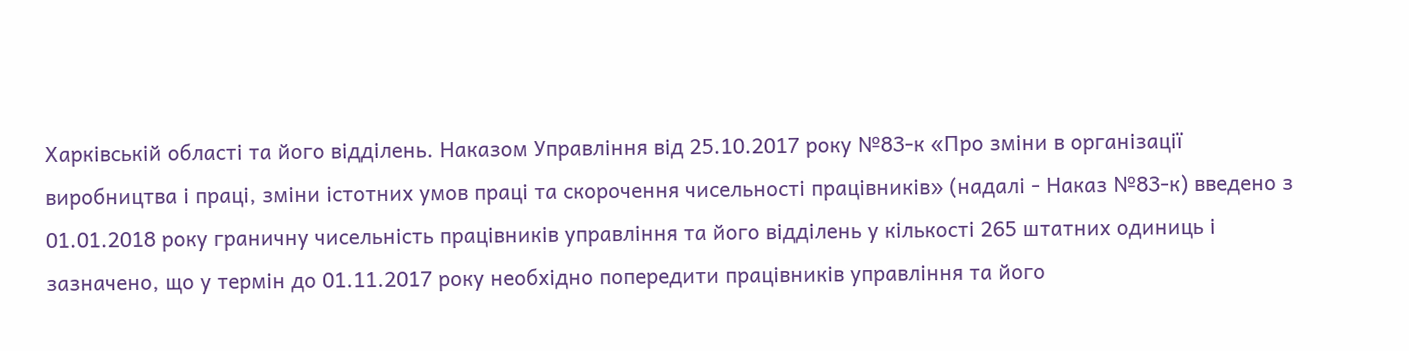Харківській області та його відділень. Наказом Управління від 25.10.2017 року №83-к «Про зміни в організації виробництва і праці, зміни істотних умов праці та скорочення чисельності працівників» (надалі - Наказ №83-к) введено з 01.01.2018 року граничну чисельність працівників управління та його відділень у кількості 265 штатних одиниць і зазначено, що у термін до 01.11.2017 року необхідно попередити працівників управління та його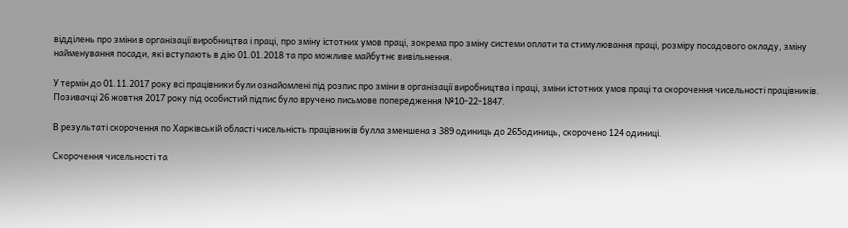відділень про зміни в організації виробництва і праці, про зміну істотних умов праці, зокрема про зміну системи оплати та стимулювання праці, розміру посадового окладу, зміну найменування посади, які вступають в дію 01.01.2018 та про можливе майбутнє вивільнення.

У термін до 01.11.2017 року всі працівники були ознайомлені під розпис про зміни в організації виробництва і праці, зміни істотних умов праці та скорочення чисельності працівників. Позивачці 26 жовтня 2017 року під особистий підпис було вручено письмове попередження №10-22-1847.

В результаті скорочення по Харківській області чисельність працівників булла зменшена з 389 одиниць до 265одиниць, скорочено 124 одиниці.

Скорочення чисельності та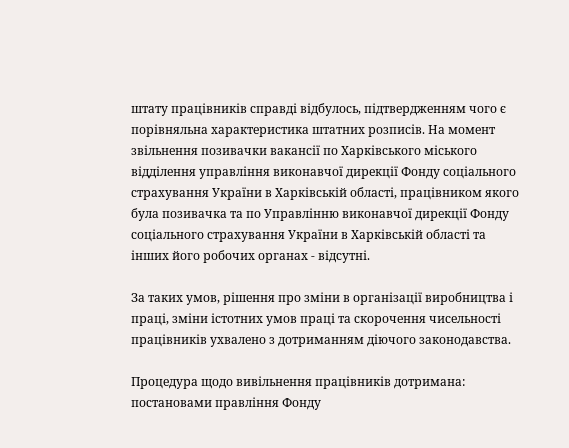штату працівників справді відбулось, підтвердженням чого є порівняльна характеристика штатних розписів. На момент звільнення позивачки вакансії по Харківського міського відділення управління виконавчої дирекції Фонду соціального страхування України в Харківській області, працівником якого була позивачка та по Управлінню виконавчої дирекції Фонду соціального страхування України в Харківській області та інших його робочих органах - відсутні.

За таких умов, рішення про зміни в організації виробництва і праці, зміни істотних умов праці та скорочення чисельності працівників ухвалено з дотриманням діючого законодавства.

Процедура щодо вивільнення працівників дотримана: постановами правління Фонду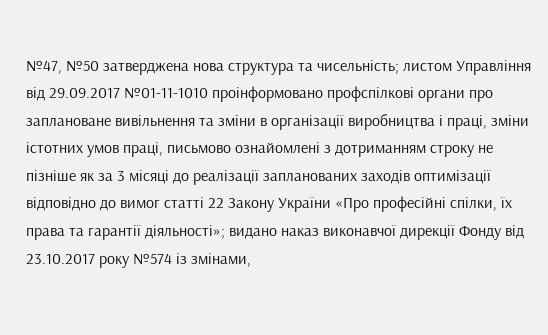№47, №50 затверджена нова структура та чисельність; листом Управління від 29.09.2017 №01-11-1010 проінформовано профспілкові органи про заплановане вивільнення та зміни в організації виробництва і праці, зміни істотних умов праці, письмово ознайомлені з дотриманням строку не пізніше як за 3 місяці до реалізації запланованих заходів оптимізації відповідно до вимог статті 22 Закону України «Про професійні спілки, їх права та гарантії діяльності»; видано наказ виконавчої дирекції Фонду від 23.10.2017 року №574 із змінами,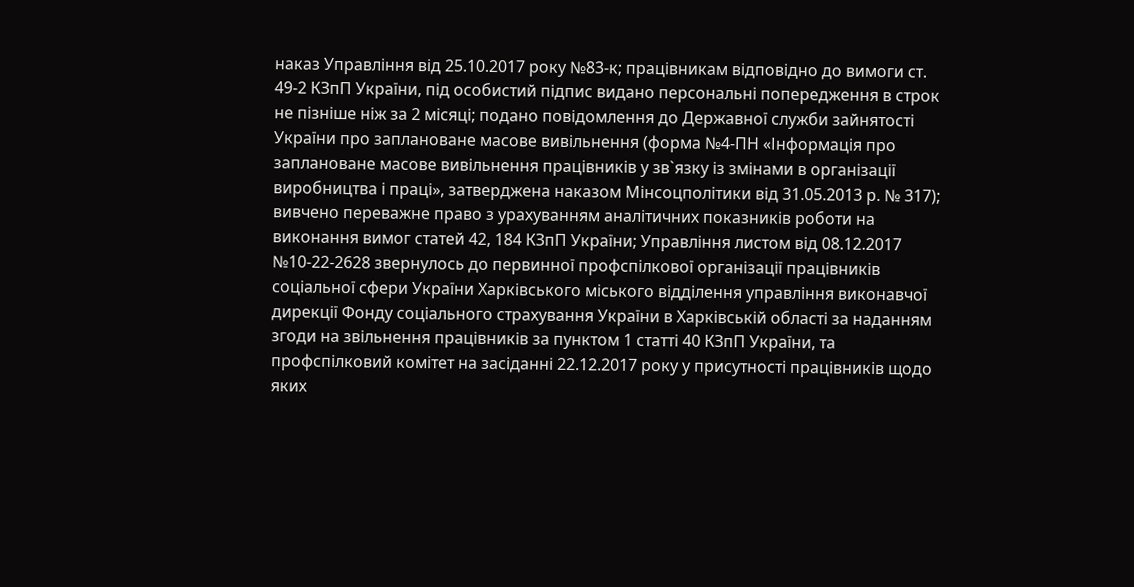наказ Управління від 25.10.2017 року №83-к; працівникам відповідно до вимоги ст. 49-2 КЗпП України, під особистий підпис видано персональні попередження в строк не пізніше ніж за 2 місяці; подано повідомлення до Державної служби зайнятості України про заплановане масове вивільнення (форма №4-ПН «Інформація про заплановане масове вивільнення працівників у зв`язку із змінами в організації виробництва і праці», затверджена наказом Мінсоцполітики від 31.05.2013 р. № 317); вивчено переважне право з урахуванням аналітичних показників роботи на виконання вимог статей 42, 184 КЗпП України; Управління листом від 08.12.2017 №10-22-2628 звернулось до первинної профспілкової організації працівників соціальної сфери України Харківського міського відділення управління виконавчої дирекції Фонду соціального страхування України в Харківській області за наданням згоди на звільнення працівників за пунктом 1 статті 40 КЗпП України, та профспілковий комітет на засіданні 22.12.2017 року у присутності працівників щодо яких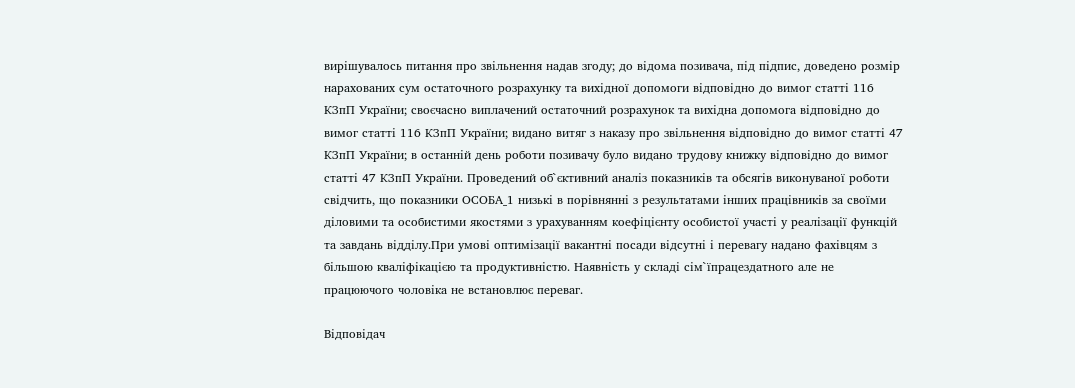вирішувалось питання про звільнення надав згоду; до відома позивача, під підпис, доведено розмір нарахованих сум остаточного розрахунку та вихідної допомоги відповідно до вимог статті 116 КЗпП України; своєчасно виплачений остаточний розрахунок та вихідна допомога відповідно до вимог статті 116 КЗпП України; видано витяг з наказу про звільнення відповідно до вимог статті 47 КЗпП України; в останній день роботи позивачу було видано трудову книжку відповідно до вимог статті 47 КЗпП України. Проведений об`єктивний аналіз показників та обсягів виконуваної роботи свідчить, що показники ОСОБА_1 низькі в порівнянні з результатами інших працівників за своїми діловими та особистими якостями з урахуванням коефіцієнту особистої участі у реалізації функцій та завдань відділу.При умові оптимізації вакантні посади відсутні і перевагу надано фахівцям з більшою кваліфікацією та продуктивністю. Наявність у складі сім`їпрацездатного але не працюючого чоловіка не встановлює переваг.

Відповідач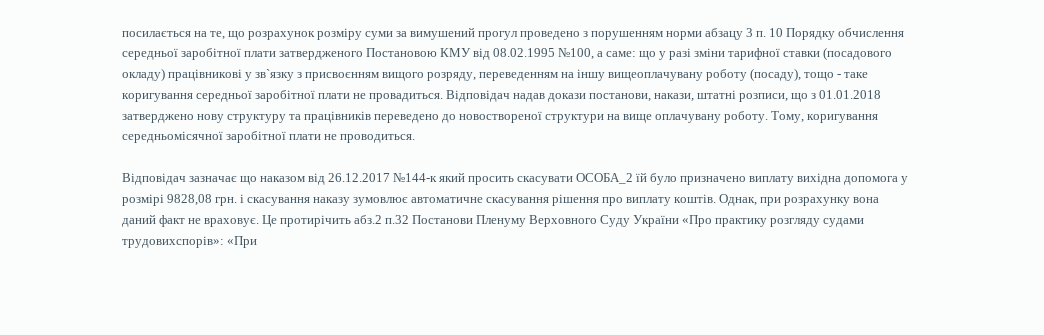посилається на те, що розрахунок розміру суми за вимушений прогул проведено з порушенням норми абзацу 3 п. 10 Порядку обчислення середньої заробітної плати затвердженого Постановою КМУ від 08.02.1995 №100, а саме: що у разі зміни тарифної ставки (посадового окладу) працівникові у зв`язку з присвоєнням вищого розряду, переведенням на іншу вищеоплачувану роботу (посаду), тощо - таке коригування середньої заробітної плати не провадиться. Відповідач надав докази постанови, накази, штатні розписи, що з 01.01.2018 затверджено нову структуру та працівників переведено до новоствореної структури на вище оплачувану роботу. Тому, коригування середньомісячної заробітної плати не проводиться.

Відповідач зазначає що наказом від 26.12.2017 №144-к який просить скасувати ОСОБА_2 їй було призначено виплату вихідна допомога у розмірі 9828,08 грн. і скасування наказу зумовлює автоматичне скасування рішення про виплату коштів. Однак, при розрахунку вона даний факт не враховує. Це протирічить абз.2 п.32 Постанови Пленуму Верховного Суду України «Про практику розгляду судами трудовихспорів»: «При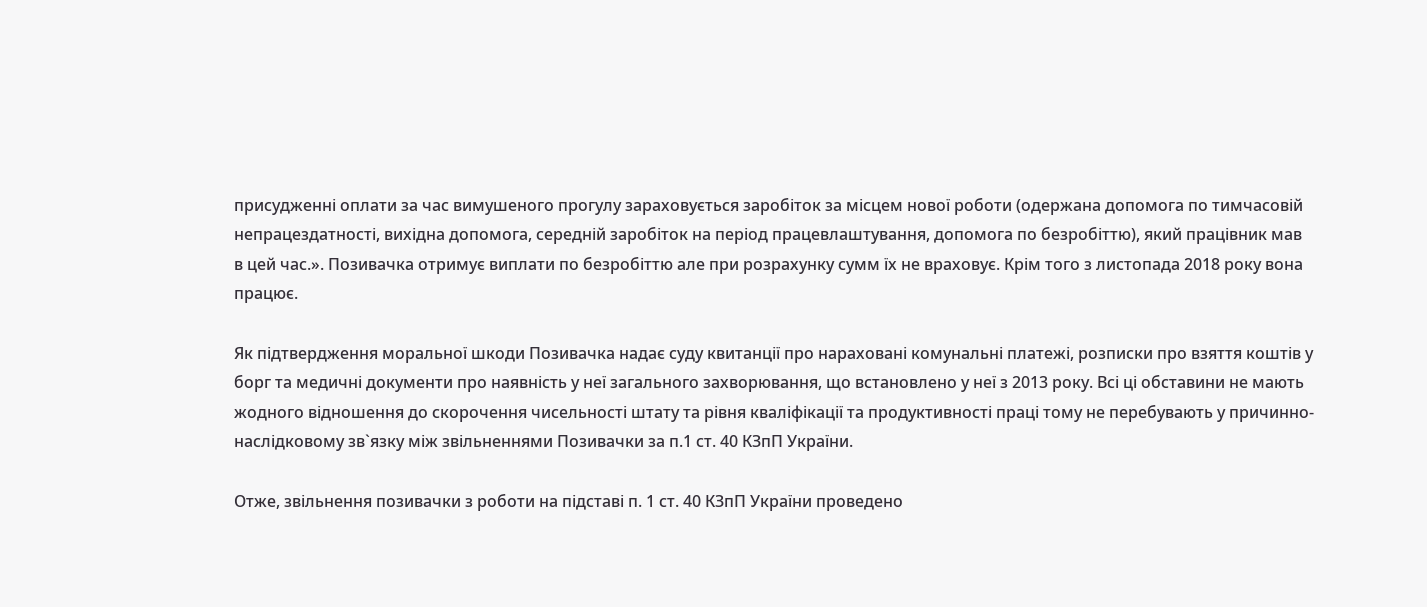присудженні оплати за час вимушеного прогулу зараховується заробіток за місцем нової роботи (одержана допомога по тимчасовій непрацездатності, вихідна допомога, середній заробіток на період працевлаштування, допомога по безробіттю), який працівник мав в цей час.». Позивачка отримує виплати по безробіттю але при розрахунку сумм їх не враховує. Крім того з листопада 2018 року вона працює.

Як підтвердження моральної шкоди Позивачка надає суду квитанції про нараховані комунальні платежі, розписки про взяття коштів у борг та медичні документи про наявність у неї загального захворювання, що встановлено у неї з 2013 року. Всі ці обставини не мають жодного відношення до скорочення чисельності штату та рівня кваліфікації та продуктивності праці тому не перебувають у причинно-наслідковому зв`язку між звільненнями Позивачки за п.1 ст. 40 КЗпП України.

Отже, звільнення позивачки з роботи на підставі п. 1 ст. 40 КЗпП України проведено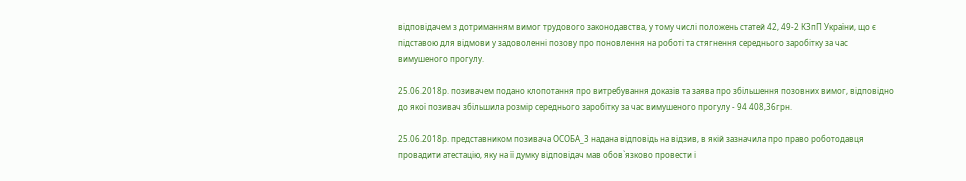відповідачем з дотриманням вимог трудового законодавства, у тому числі положень статей 42, 49-2 КЗпП України, що є підставою для відмови у задоволенні позову про поновлення на роботі та стягнення середнього заробітку за час вимушеного прогулу.

25.06.2018р. позивачем подано клопотання про витребування доказів та заява про збільшення позовних вимог, відповідно до якої позивач збільшила розмір середнього заробітку за час вимушеного прогулу - 94 408,36грн.

25.06.2018р. представником позивача ОСОБА_3 надана відповідь на відзив, в якій зазначила про право роботодавця провадити атестацію, яку на її думку відповідач мав обов`язково провести і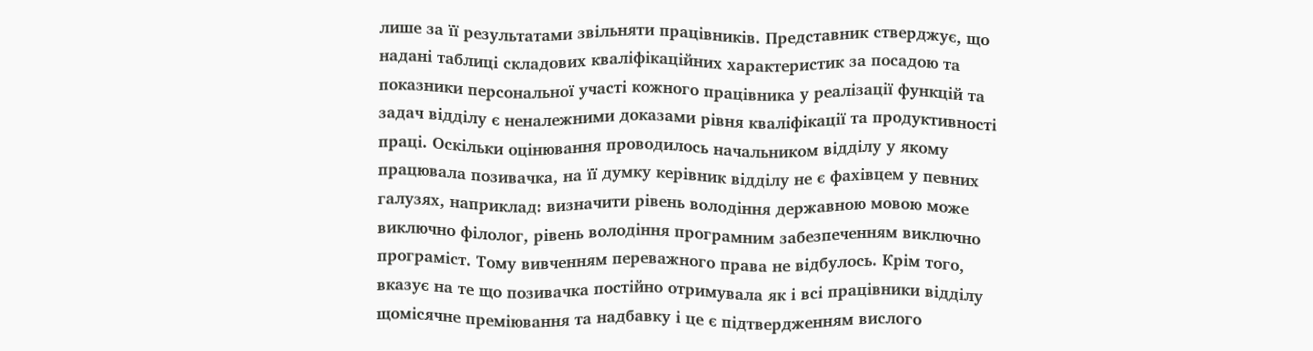лише за її результатами звільняти працівників. Представник стверджує, що надані таблиці складових кваліфікаційних характеристик за посадою та показники персональної участі кожного працівника у реалізації функцій та задач відділу є неналежними доказами рівня кваліфікації та продуктивності праці. Оскільки оцінювання проводилось начальником відділу у якому працювала позивачка, на її думку керівник відділу не є фахівцем у певних галузях, наприклад: визначити рівень володіння державною мовою може виключно філолог, рівень володіння програмним забезпеченням виключно програміст. Тому вивченням переважного права не відбулось. Крім того, вказує на те що позивачка постійно отримувала як і всі працівники відділу щомісячне преміювання та надбавку і це є підтвердженням вислого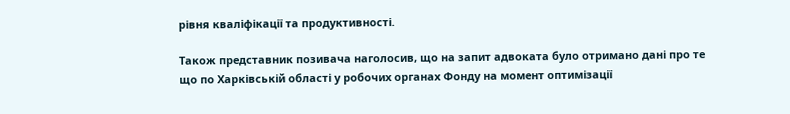рівня кваліфікації та продуктивності.

Також представник позивача наголосив, що на запит адвоката було отримано дані про те що по Харківській області у робочих органах Фонду на момент оптимізації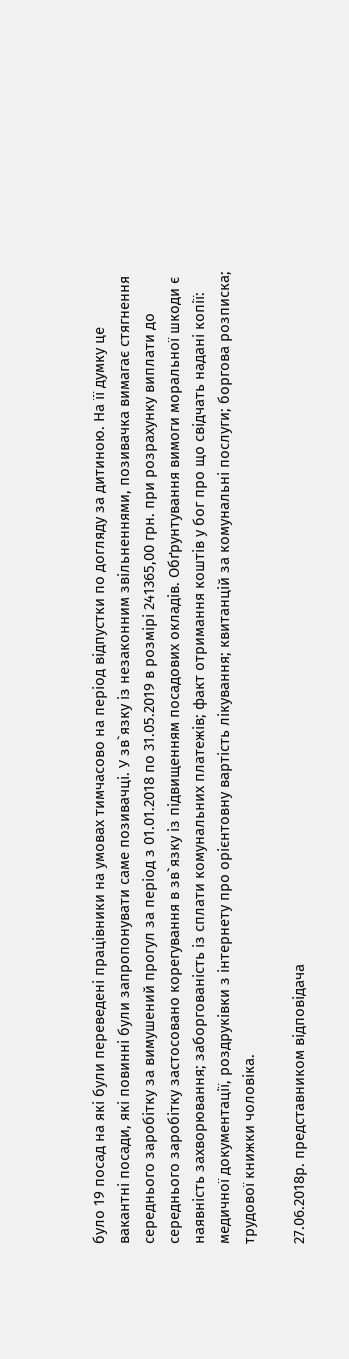було 19 посад на які були переведені працівники на умовах тимчасово на період відпустки по догляду за дитиною. На її думку це вакантні посади, які повинні були запропонувати саме позивачці. У зв`язку із незаконним звільненнями, позивачка вимагає стягнення середнього заробітку за вимушений прогул за період з 01.01.2018 по 31.05.2019 в розмірі 241365,00 грн. при розрахунку виплати до середнього заробітку застосовано корегування в зв`язку із підвищенням посадових окладів. Обґрунтування вимоги моральної шкоди є наявність захворювання; заборгованість із сплати комунальних платежів; факт отримання коштів у бог про що свідчать надані копії: медичної документації, роздруківки з інтернету про орієнтовну вартість лікування; квитанцій за комунальні послуги; боргова розписка; трудової книжки чоловіка.

27.06.2018р. представником відповідача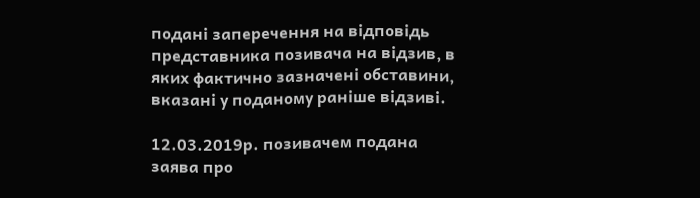подані заперечення на відповідь представника позивача на відзив, в яких фактично зазначені обставини, вказані у поданому раніше відзиві.

12.03.2019р. позивачем подана заява про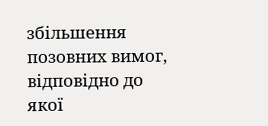збільшення позовних вимог, відповідно до якої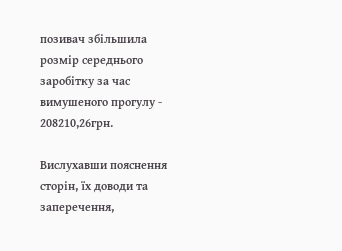позивач збільшила розмір середнього заробітку за час вимушеного прогулу - 208210,26грн.

Вислухавши пояснення сторін, їх доводи та заперечення,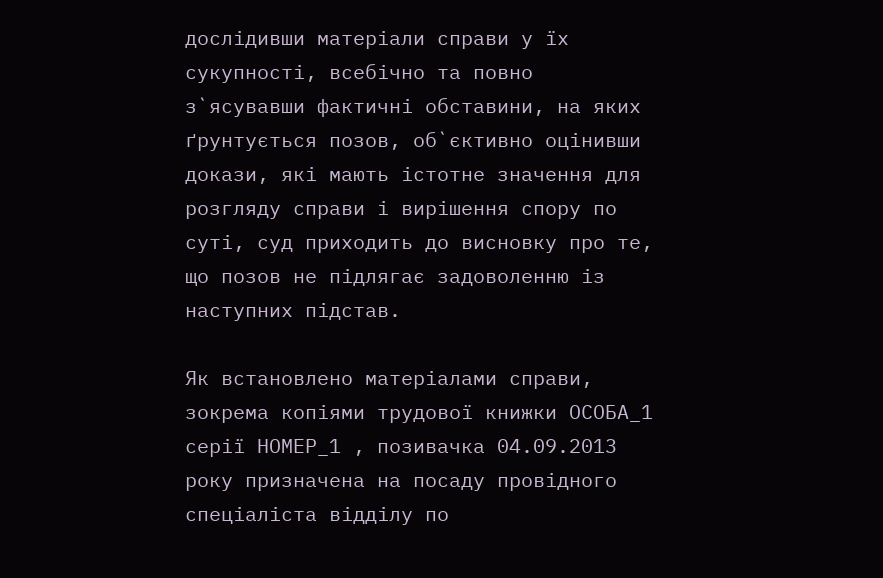дослідивши матеріали справи у їх сукупності, всебічно та повно з`ясувавши фактичні обставини, на яких ґрунтується позов, об`єктивно оцінивши докази, які мають істотне значення для розгляду справи і вирішення спору по суті, суд приходить до висновку про те, що позов не підлягає задоволенню із наступних підстав.

Як встановлено матеріалами справи, зокрема копіями трудової книжки ОСОБА_1 серії НОМЕР_1 , позивачка 04.09.2013 року призначена на посаду провідного спеціаліста відділу по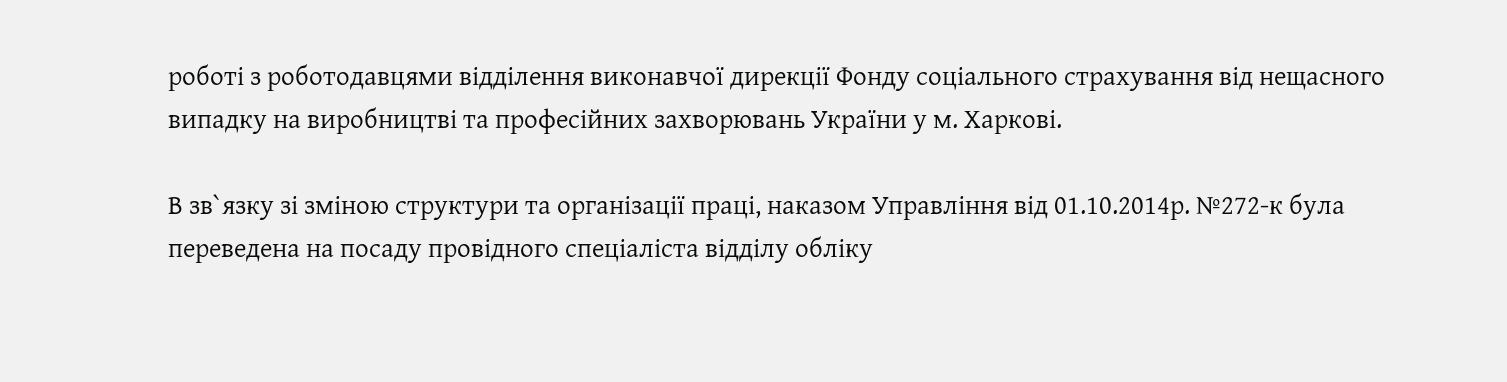роботі з роботодавцями відділення виконавчої дирекції Фонду соціального страхування від нещасного випадку на виробництві та професійних захворювань України у м. Харкові.

В зв`язку зі зміною структури та організації праці, наказом Управління від 01.10.2014р. №272-к була переведена на посаду провідного спеціаліста відділу обліку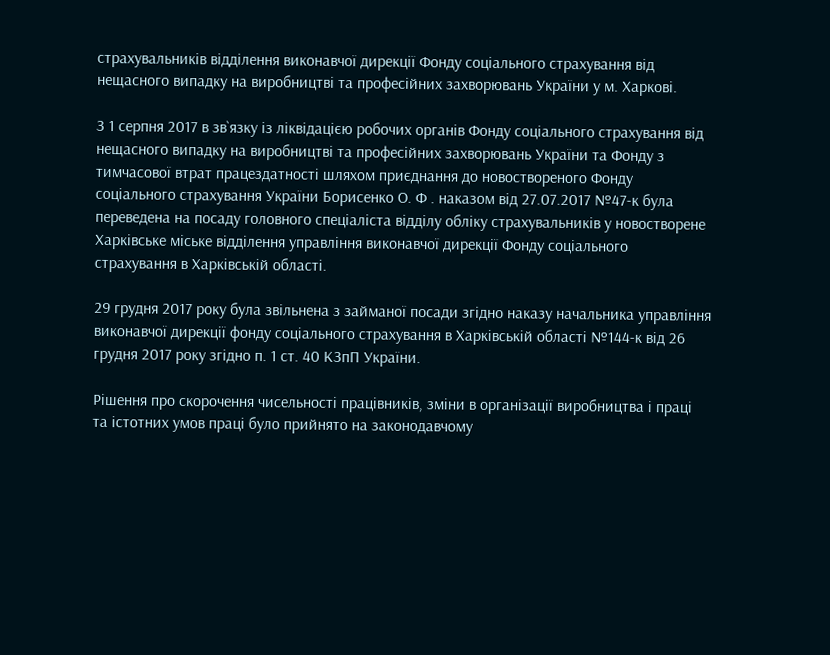страхувальників відділення виконавчої дирекції Фонду соціального страхування від нещасного випадку на виробництві та професійних захворювань України у м. Харкові.

З 1 серпня 2017 в зв`язку із ліквідацією робочих органів Фонду соціального страхування від нещасного випадку на виробництві та професійних захворювань України та Фонду з тимчасової втрат працездатності шляхом приєднання до новоствореного Фонду соціального страхування України Борисенко О. Ф . наказом від 27.07.2017 №47-к була переведена на посаду головного спеціаліста відділу обліку страхувальників у новостворене Харківське міське відділення управління виконавчої дирекції Фонду соціального страхування в Харківській області.

29 грудня 2017 року була звільнена з займаної посади згідно наказу начальника управління виконавчої дирекції фонду соціального страхування в Харківській області №144-к від 26 грудня 2017 року згідно п. 1 ст. 40 КЗпП України.

Рішення про скорочення чисельності працівників, зміни в організації виробництва і праці та істотних умов праці було прийнято на законодавчому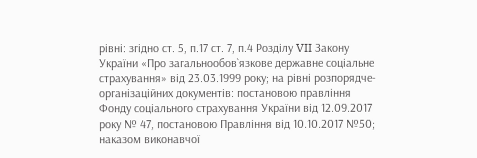рівні: згідно ст. 5, п.17 ст. 7, п.4 Розділу VII Закону України «Про загальнообов`язкове державне соціальне страхування» від 23.03.1999 року; на рівні розпорядче-організаційних документів: постановою правління Фонду соціального страхування України від 12.09.2017 року № 47, постановою Правління від 10.10.2017 №50; наказом виконавчої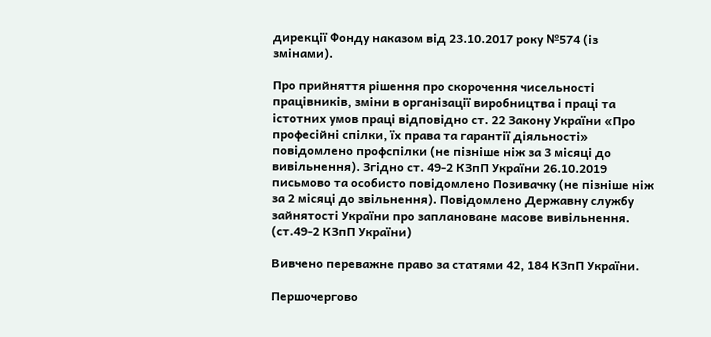дирекції Фонду наказом від 23.10.2017 року №574 (із змінами).

Про прийняття рішення про скорочення чисельності працівників, зміни в організації виробництва і праці та істотних умов праці відповідно ст. 22 Закону України «Про професійні спілки, їх права та гарантії діяльності» повідомлено профспілки (не пізніше ніж за 3 місяці до вивільнення). Згідно ст. 49-2 КЗпП України 26.10.2019 письмово та особисто повідомлено Позивачку (не пізніше ніж за 2 місяці до звільнення). Повідомлено Державну службу зайнятості України про заплановане масове вивільнення. (ст.49-2 КЗпП України)

Вивчено переважне право за статями 42, 184 КЗпП України.

Першочергово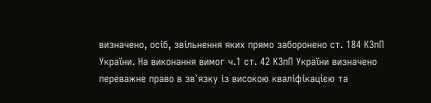визначено, осіб, звільнення яких прямо заборонено ст. 184 КЗпП України. На виконання вимог ч.1 ст. 42 КЗпП України визначено переважне право в зв`язку із високою кваліфікацією та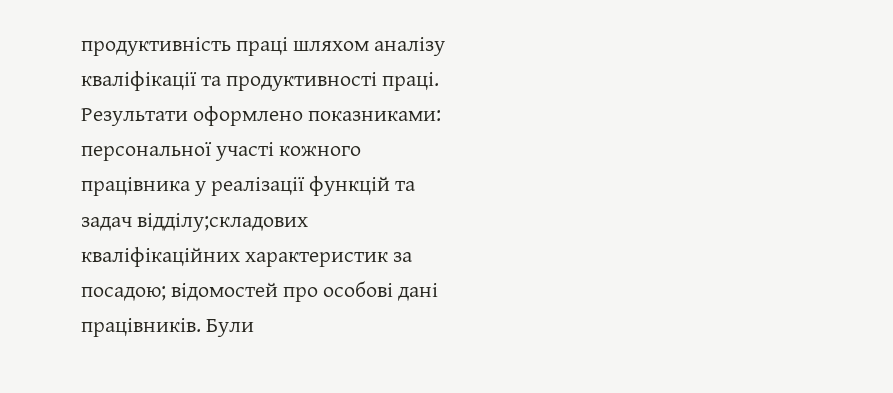продуктивність праці шляхом аналізу кваліфікації та продуктивності праці. Результати оформлено показниками: персональної участі кожного працівника у реалізації функцій та задач відділу;складових кваліфікаційних характеристик за посадою; відомостей про особові дані працівників. Були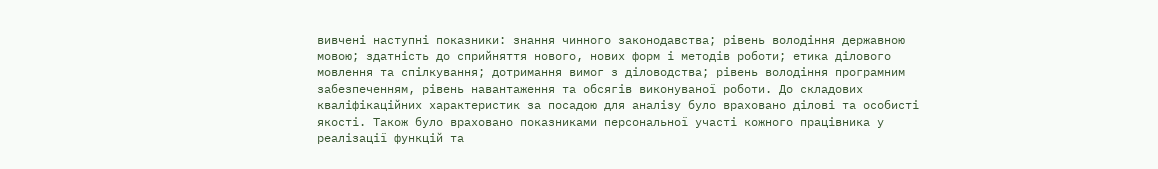вивчені наступні показники: знання чинного законодавства; рівень володіння державною мовою; здатність до сприйняття нового, нових форм і методів роботи; етика ділового мовлення та спілкування; дотримання вимог з діловодства; рівень володіння програмним забезпеченням, рівень навантаження та обсягів виконуваної роботи. До складових кваліфікаційних характеристик за посадою для аналізу було враховано ділові та особисті якості. Також було враховано показниками персональної участі кожного працівника у реалізації функцій та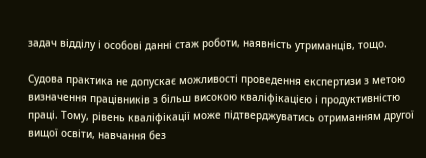задач відділу і особові данні стаж роботи, наявність утриманців, тощо.

Судова практика не допускає можливості проведення експертизи з метою визначення працівників з більш високою кваліфікацією і продуктивністю праці. Тому, рівень кваліфікації може підтверджуватись отриманням другої вищої освіти, навчання без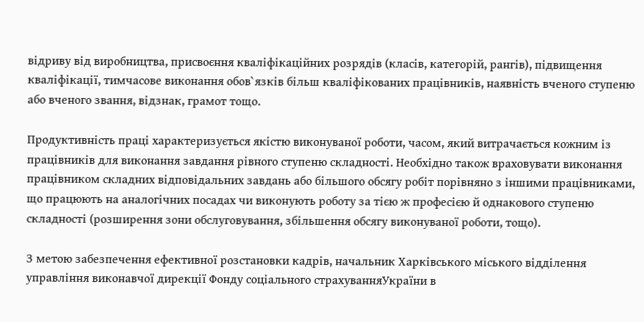відриву від виробництва, присвоєння кваліфікаційних розрядів (класів, категорій, рангів), підвищення кваліфікації, тимчасове виконання обов`язків більш кваліфікованих працівників, наявність вченого ступеню або вченого звання, відзнак, грамот тощо.

Продуктивність праці характеризується якістю виконуваної роботи, часом, який витрачається кожним із працівників для виконання завдання рівного ступеню складності. Необхідно також враховувати виконання працівником складних відповідальних завдань або більшого обсягу робіт порівняно з іншими працівниками, що працюють на аналогічних посадах чи виконують роботу за тією ж професією й однакового ступеню складності (розширення зони обслуговування, збільшення обсягу виконуваної роботи, тощо).

З метою забезпечення ефективної розстановки кадрів, начальник Харківського міського відділення управління виконавчої дирекції Фонду соціального страхуванняУкраїни в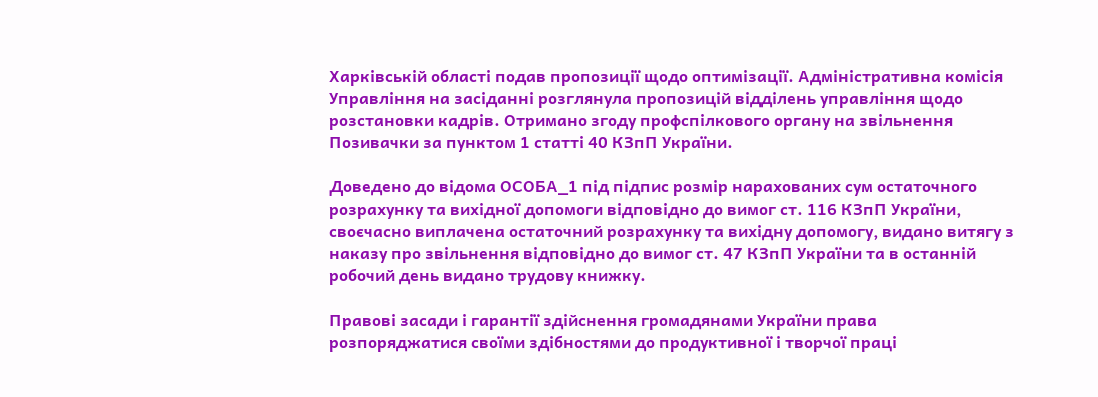Харківській області подав пропозиції щодо оптимізації. Адміністративна комісія Управління на засіданні розглянула пропозицій відділень управління щодо розстановки кадрів. Отримано згоду профспілкового органу на звільнення Позивачки за пунктом 1 статті 40 КЗпП України.

Доведено до відома ОСОБА_1 під підпис розмір нарахованих сум остаточного розрахунку та вихідної допомоги відповідно до вимог ст. 116 КЗпП України, своєчасно виплачена остаточний розрахунку та вихідну допомогу, видано витягу з наказу про звільнення відповідно до вимог ст. 47 КЗпП України та в останній робочий день видано трудову книжку.

Правові засади і гарантії здійснення громадянами України права розпоряджатися своїми здібностями до продуктивної і творчої праці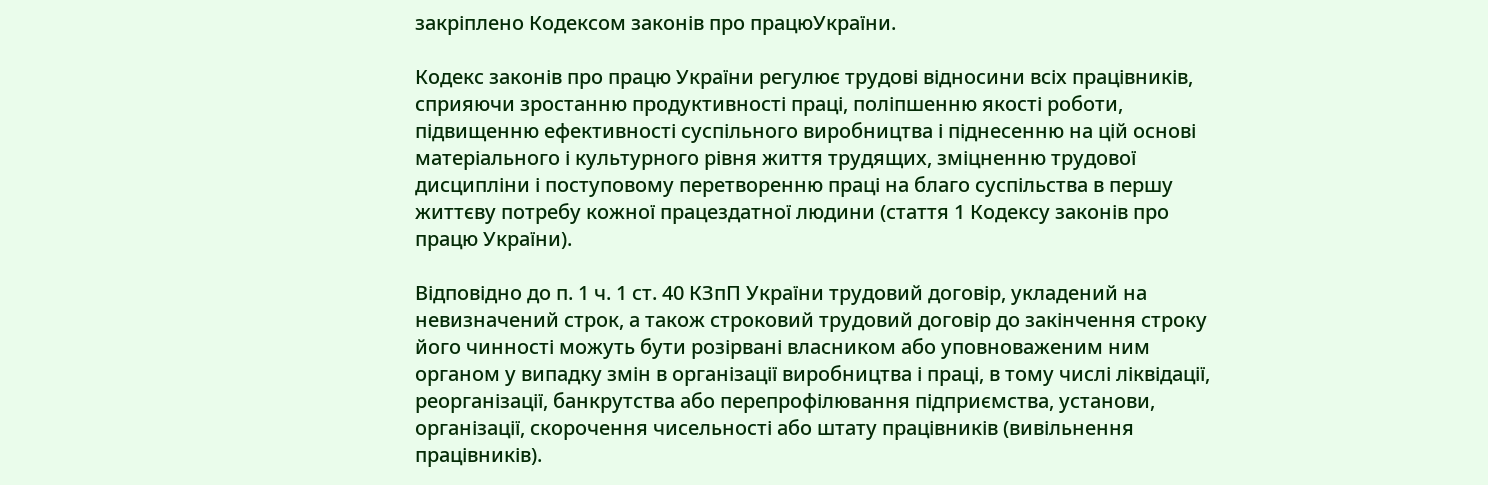закріплено Кодексом законів про працюУкраїни.

Кодекс законів про працю України регулює трудові відносини всіх працівників, сприяючи зростанню продуктивності праці, поліпшенню якості роботи, підвищенню ефективності суспільного виробництва і піднесенню на цій основі матеріального і культурного рівня життя трудящих, зміцненню трудової дисципліни і поступовому перетворенню праці на благо суспільства в першу життєву потребу кожної працездатної людини (стаття 1 Кодексу законів про працю України).

Відповідно до п. 1 ч. 1 ст. 40 КЗпП України трудовий договір, укладений на невизначений строк, а також строковий трудовий договір до закінчення строку його чинності можуть бути розірвані власником або уповноваженим ним органом у випадку змін в організації виробництва і праці, в тому числі ліквідації, реорганізації, банкрутства або перепрофілювання підприємства, установи, організації, скорочення чисельності або штату працівників (вивільнення працівників).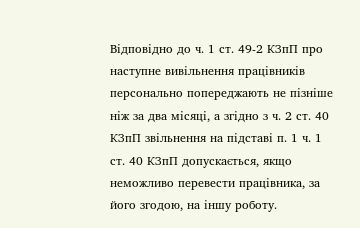Відповідно до ч. 1 ст. 49-2 КЗпП про наступне вивільнення працівників персонально попереджають не пізніше ніж за два місяці, а згідно з ч. 2 ст. 40 КЗпП звільнення на підставі п. 1 ч. 1 ст. 40 КЗпП допускається, якщо неможливо перевести працівника, за його згодою, на іншу роботу.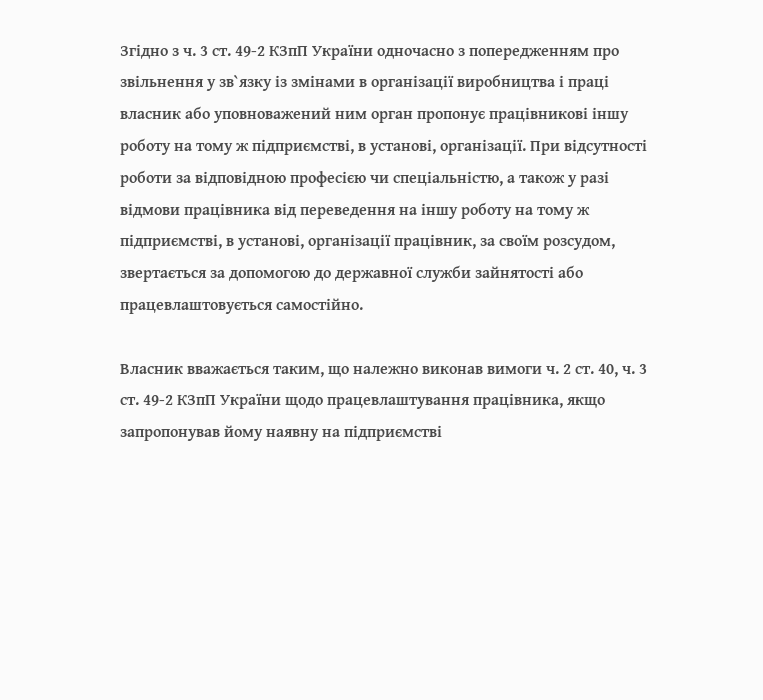Згідно з ч. 3 ст. 49-2 КЗпП України одночасно з попередженням про звільнення у зв`язку із змінами в організації виробництва і праці власник або уповноважений ним орган пропонує працівникові іншу роботу на тому ж підприємстві, в установі, організації. При відсутності роботи за відповідною професією чи спеціальністю, а також у разі відмови працівника від переведення на іншу роботу на тому ж підприємстві, в установі, організації працівник, за своїм розсудом, звертається за допомогою до державної служби зайнятості або працевлаштовується самостійно.

Власник вважається таким, що належно виконав вимоги ч. 2 ст. 40, ч. 3 ст. 49-2 КЗпП України щодо працевлаштування працівника, якщо запропонував йому наявну на підприємстві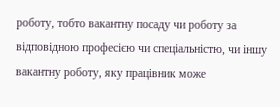роботу, тобто вакантну посаду чи роботу за відповідною професією чи спеціальністю, чи іншу вакантну роботу, яку працівник може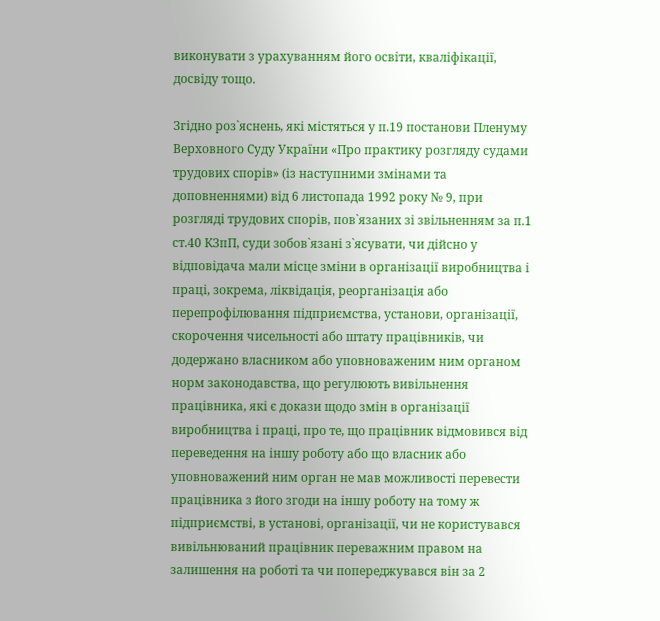виконувати з урахуванням його освіти, кваліфікації, досвіду тощо.

Згідно роз`яснень, які містяться у п.19 постанови Пленуму Верховного Суду України «Про практику розгляду судами трудових спорів» (із наступними змінами та доповненнями) від 6 листопада 1992 року № 9, при розгляді трудових спорів, пов`язаних зі звільненням за п.1 ст.40 КЗпП, суди зобов`язані з`ясувати, чи дійсно у відповідача мали місце зміни в організації виробництва і праці, зокрема, ліквідація, реорганізація або перепрофілювання підприємства, установи, організації, скорочення чисельності або штату працівників, чи додержано власником або уповноваженим ним органом норм законодавства, що регулюють вивільнення працівника, які є докази щодо змін в організації виробництва і праці, про те, що працівник відмовився від переведення на іншу роботу або що власник або уповноважений ним орган не мав можливості перевести працівника з його згоди на іншу роботу на тому ж підприємстві, в установі, організації, чи не користувався вивільнюваний працівник переважним правом на залишення на роботі та чи попереджувався він за 2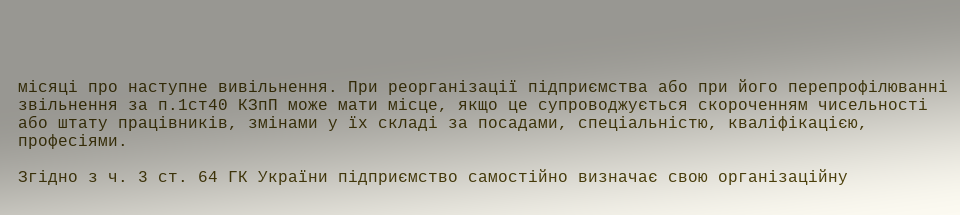місяці про наступне вивільнення. При реорганізації підприємства або при його перепрофілюванні звільнення за п.1ст40 КЗпП може мати місце, якщо це супроводжується скороченням чисельності або штату працівників, змінами у їх складі за посадами, спеціальністю, кваліфікацією, професіями.

Згідно з ч. 3 ст. 64 ГК України підприємство самостійно визначає свою організаційну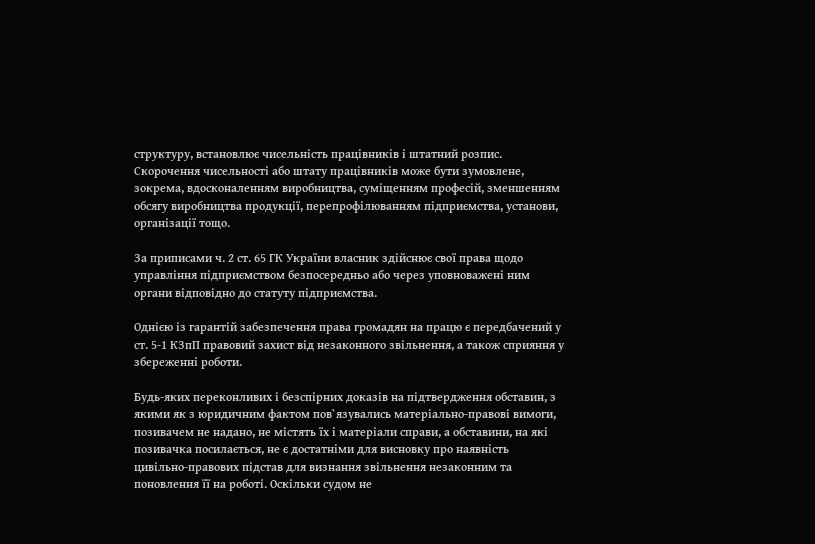структуру, встановлює чисельність працівників і штатний розпис. Скорочення чисельності або штату працівників може бути зумовлене, зокрема, вдосконаленням виробництва, суміщенням професій, зменшенням обсягу виробництва продукції, перепрофілюванням підприємства, установи, організації тощо.

За приписами ч. 2 ст. 65 ГК України власник здійснює свої права щодо управління підприємством безпосередньо або через уповноважені ним органи відповідно до статуту підприємства.

Однією із гарантій забезпечення права громадян на працю є передбачений у ст. 5-1 КЗпП правовий захист від незаконного звільнення, а також сприяння у збереженні роботи.

Будь-яких переконливих і безспірних доказів на підтвердження обставин, з якими як з юридичним фактом пов`язувались матеріально-правові вимоги, позивачем не надано, не містять їх і матеріали справи, а обставини, на які позивачка посилається, не є достатніми для висновку про наявність цивільно-правових підстав для визнання звільнення незаконним та поновлення її на роботі. Оскільки судом не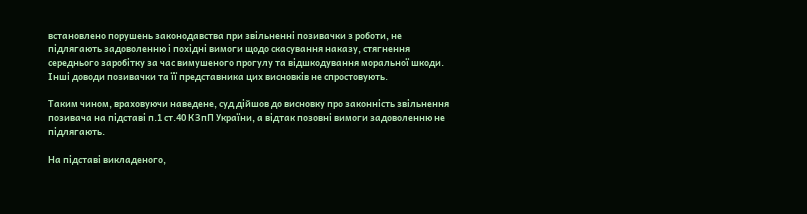встановлено порушень законодавства при звільненні позивачки з роботи, не підлягають задоволенню і похідні вимоги щодо скасування наказу, стягнення середнього заробітку за час вимушеного прогулу та відшкодування моральної шкоди. Інші доводи позивачки та її представника цих висновків не спростовують.

Таким чином, враховуючи наведене, суд дійшов до висновку про законність звільнення позивача на підставі п.1 ст.40 КЗпП України, а відтак позовні вимоги задоволенню не підлягають.

На підставі викладеного,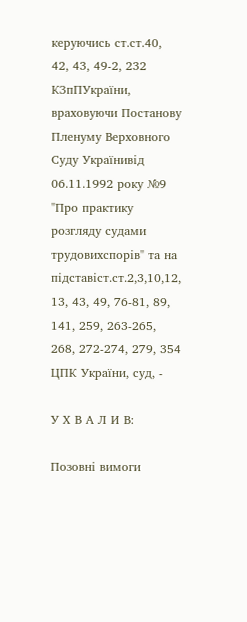керуючись ст.ст.40, 42, 43, 49-2, 232 КЗпПУкраїни, враховуючи Постанову Пленуму Верховного Суду Українивід 06.11.1992 року №9 "Про практику розгляду судами трудовихспорів" та на підставіст.ст.2,3,10,12, 13, 43, 49, 76-81, 89, 141, 259, 263-265, 268, 272-274, 279, 354 ЦПК України, суд, -

У Х В А Л И В:

Позовні вимоги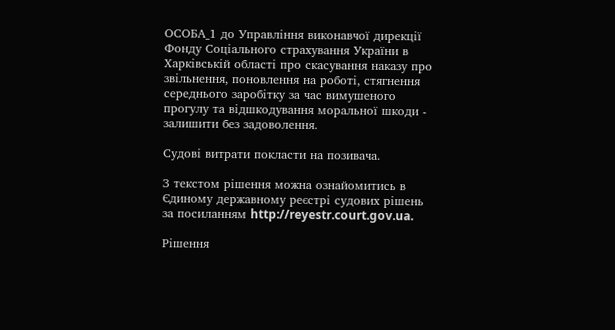ОСОБА_1 до Управління виконавчої дирекції Фонду Соціального страхування України в Харківській області про скасування наказу про звільнення, поновлення на роботі, стягнення середнього заробітку за час вимушеного прогулу та відшкодування моральної шкоди - залишити без задоволення.

Судові витрати покласти на позивача.

З текстом рішення можна ознайомитись в Єдиному державному реєстрі судових рішень за посиланням http://reyestr.court.gov.ua.

Рішення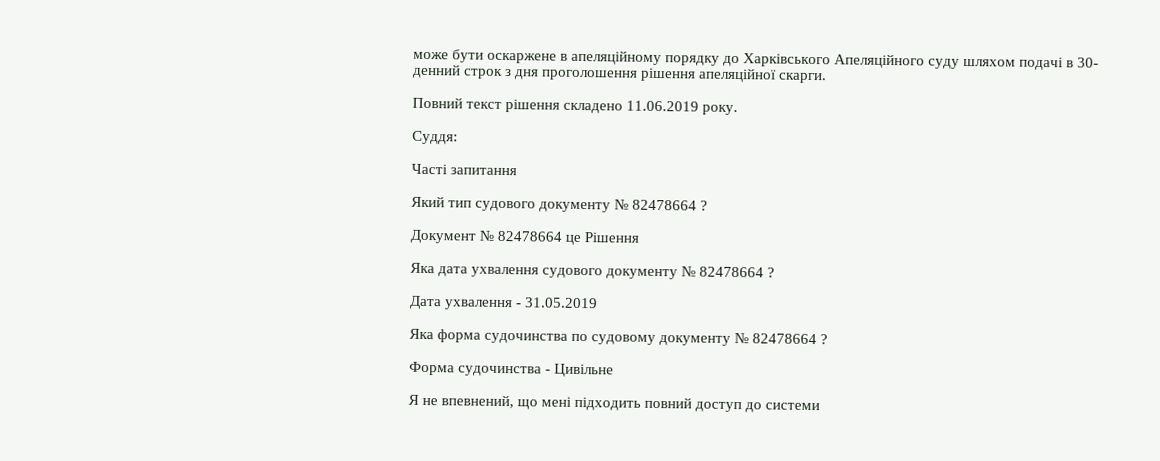може бути оскаржене в апеляційному порядку до Харківського Апеляційного суду шляхом подачі в 30-денний строк з дня проголошення рішення апеляційної скарги.

Повний текст рішення складено 11.06.2019 року.

Суддя:

Часті запитання

Який тип судового документу № 82478664 ?

Документ № 82478664 це Рішення

Яка дата ухвалення судового документу № 82478664 ?

Дата ухвалення - 31.05.2019

Яка форма судочинства по судовому документу № 82478664 ?

Форма судочинства - Цивільне

Я не впевнений, що мені підходить повний доступ до системи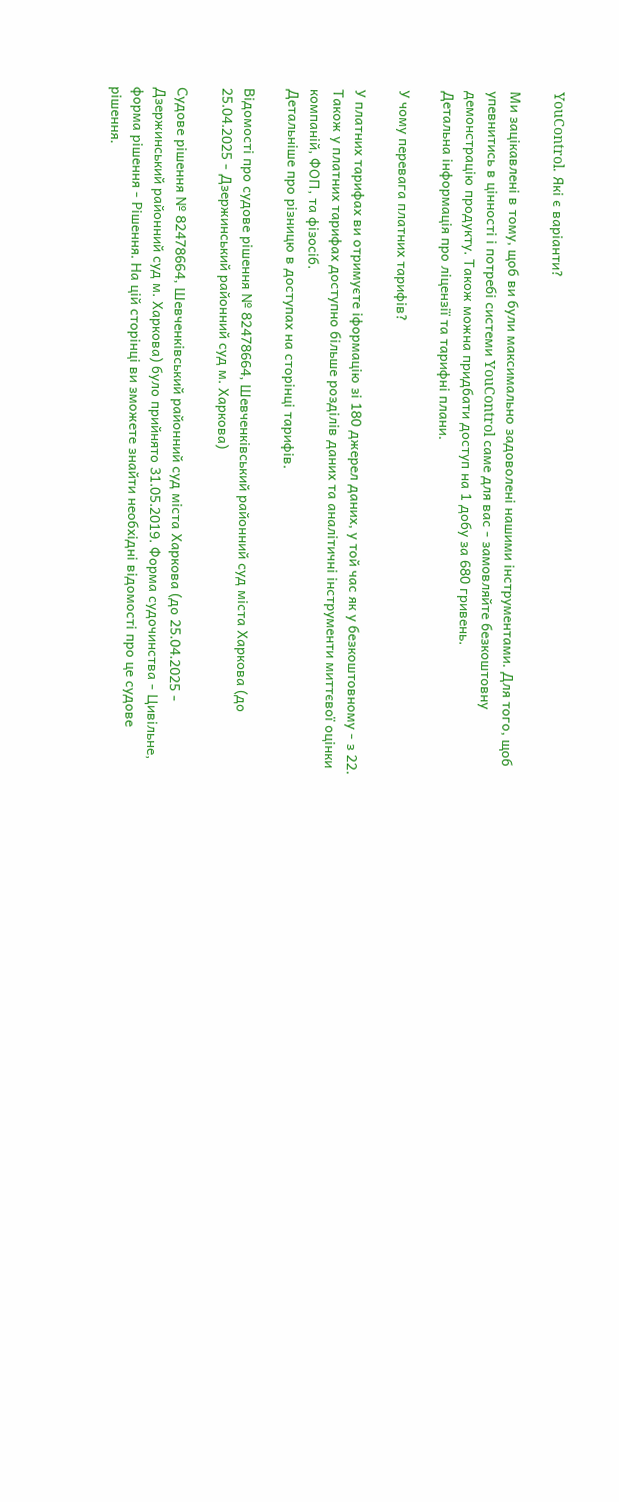YouControl. Які є варіанти?

Ми зацікавлені в тому, щоб ви були максимально задоволені нашими інструментами. Для того, щоб упевнитись в цінності і потребі системи YouControl саме для вас - замовляйте безкоштовну демонстрацію продукту. Також можна придбати доступ на 1 добу за 680 гривень.
Детальна інформація про ліцензії та тарифні плани.

У чому перевага платних тарифів?

У платних тарифах ви отримуєте іформацію зі 180 джерел даних, у той час як у безкоштовному - з 22. Також у платних тарифах доступно більше розділів даних та аналітичні інструменти миттєвої оцінки компаній, ФОП, та фізосіб.
Детальніше про різницю в доступах на сторінці тарифів.

Відомості про судове рішення № 82478664, Шевченківський районний суд міста Харкова (до 25.04.2025 - Дзержинський районний суд м. Харкова)

Судове рішення № 82478664, Шевченківський районний суд міста Харкова (до 25.04.2025 - Дзержинський районний суд м. Харкова) було прийнято 31.05.2019. Форма судочинства - Цивільне, форма рішення - Рішення. На цій сторінці ви зможете знайти необхідні відомості про це судове рішення.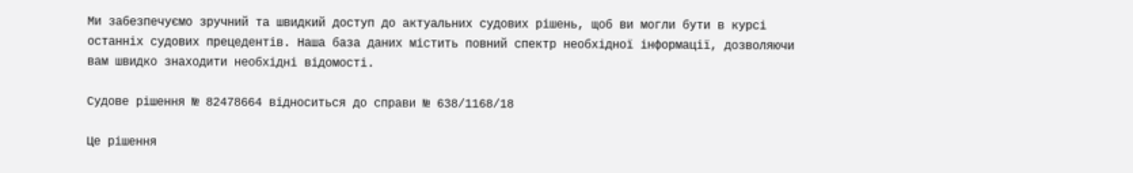Ми забезпечуємо зручний та швидкий доступ до актуальних судових рішень, щоб ви могли бути в курсі останніх судових прецедентів. Наша база даних містить повний спектр необхідної інформації, дозволяючи вам швидко знаходити необхідні відомості.

Судове рішення № 82478664 відноситься до справи № 638/1168/18

Це рішення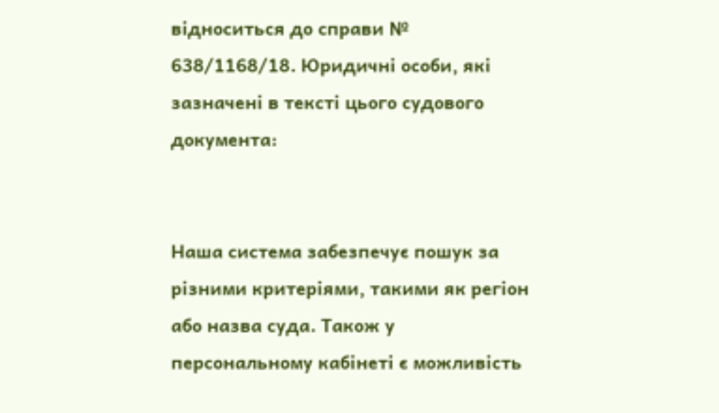відноситься до справи № 638/1168/18. Юридичні особи, які зазначені в тексті цього судового документа:


Наша система забезпечує пошук за різними критеріями, такими як регіон або назва суда. Також у персональному кабінеті є можливість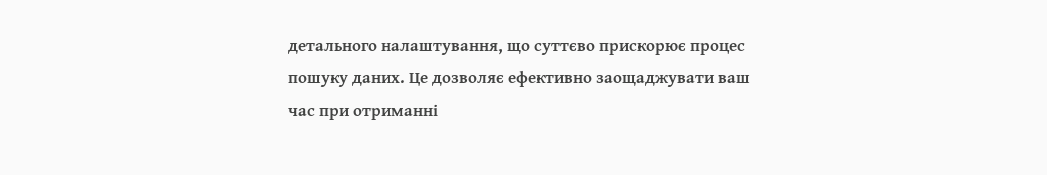детального налаштування, що суттєво прискорює процес пошуку даних. Це дозволяє ефективно заощаджувати ваш час при отриманні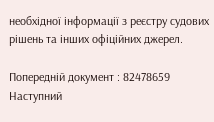необхідної інформації з реєстру судових рішень та інших офіційних джерел.

Попередній документ : 82478659
Наступний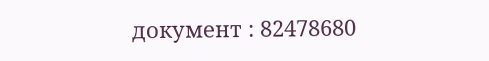документ : 82478680